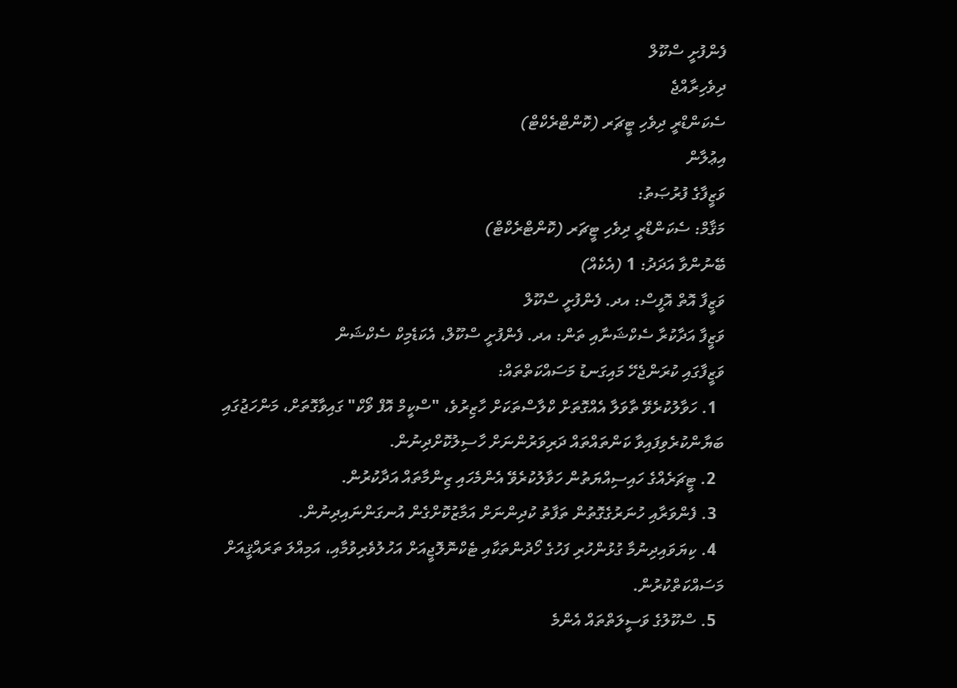ފެންފުށީ ސްކޫލް
ދިވެހިރާއްޖެ
ސެކަންޑްރީ ދިވެހި ޓީޗަރ (ކޮންޓްރެކްޓް)
އިޢުލާން
ވަޒީފާގެ ފުރުޞަތު:
މަޤާމް: ސެކަންޑްރީ ދިވެހި ޓީޗަރ (ކޮންޓްރެކްޓް)
ބޭނުންވާ އަދަދު: 1 (އެކެއް)
ވަޒީފާ އޮތް އޮފީސް: އދ. ފެންފުށީ ސްކޫލް
ވަޒީފާ އަދާކުރާ ސެކްޝަނާއި ތަން: އދ. ފެންފުށީ ސްކޫލް، އެކަޑެމިކް ސެކްޝަން
ވަޒީފާގައި ކުރަންޖެހޭ މައިގަނޑު މަސައްކަތްތައް:
  1. ހަވާލުކުރެވޭ ތާވަލާ އެއްގޮތަށް ކްލާސްތަކަށް ހާޒިރުވެ، "ސްކީމް އޮފް ވޯކް" ގައިވާގޮތަށް، މަންހަޖުގައި ބަޔާންކުރެވިފައިވާ ކަންތައްތައް ދަރިވަރުންނަށް ހާސިލުކޮށްދިނުން.
  2. ޓީޗަރެއްގެ ހައިސިއްޔަތުން ހަވާލުކުރެވޭ އެންމެހައި ޒިންމާތައް އަދާކުރުން.
  3. ފެންވަރާއި ހުނަރުގެގޮތުން ތަފާތު ކުދިންނަށް އަމާޒުކޮށްގެން އުނގަންނައިދިނުން.
  4. ކިޔަވައިދިނުމާ ގުޅުންހުރި ފަހުގެ ހޯދުންތަކާއި ޓެކްނޮލޮޖީއަށް އަހުލުވެރިވުމާއި، އަމިއްލަ ތަރައްޤީއަށް މަސައްކަތްކުރުން.
  5. ސްކޫލުގެ ވަސީލަތްތައް އެންމެ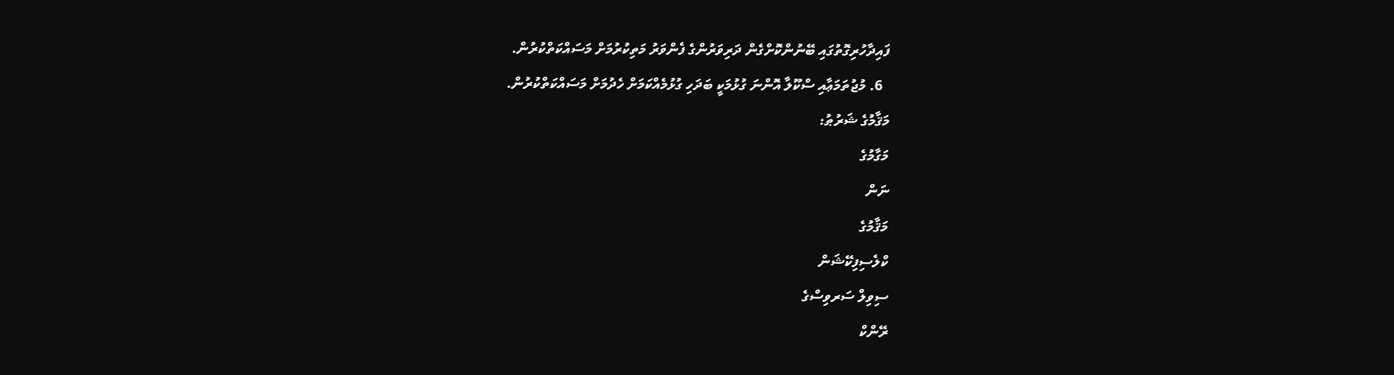ފައިދާހުރިގޮތުގައި ބޭނުންކޮށްގެން ދަރިވަރުންގެ ފެންވަރު މަތިކުރުމަށް މަސައްކަތްކުރުން.
  6. މުޖުތަމަޢާއި ސްކޫލާ އޮންނަ ގުޅުމަކީ ބަދަހި ގުޅުމެއްކަމަށް ހެދުމަށް މަސައްކަތްކުރުން.
މަޤާމުގެ ޝަރުޠު:
މަގާމުގެ
ނަން
މަޤާމުގެ
ކްލެސިފިކޭޝަން
ސިވިލް ސަރވިސްގެ
ރޭންކް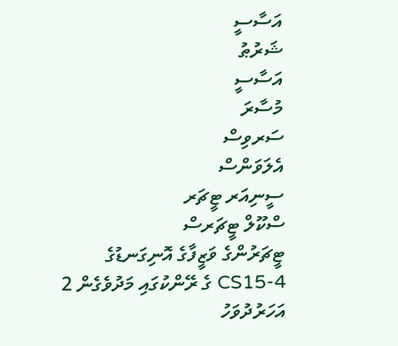އަސާސީ
ޝަރުޠު
އަސާސީ
މުސާރަ
ސަރވިސް
އެލަވަންސް
ސީނިއަރ ޓީޗަރ
ސްކޫލް ޓީޗަރސް
ޓީޗަރުންގެ ވަޒީފާގެ އޮނިގަނޑުގެ CS15-4 ގެ ރޭންކުގައި މަދުވެގެން 2 އަހަރުދުވަހު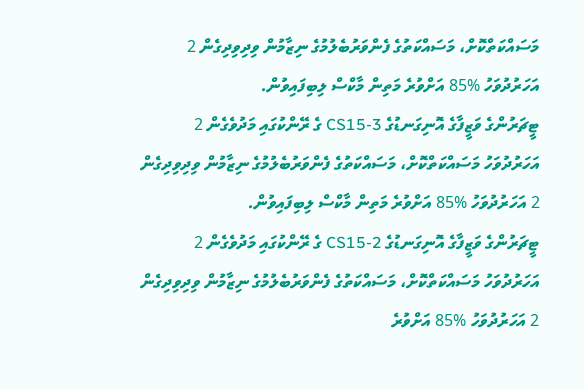މަސައްކަތްކޮށް، މަސައްކަތުގެ ފެންވަރުބެލުމުގެ ނިޒާމުން ވިދިވިދިގެން 2 އަހަރުދުވަހު %85 އަށްވުރެ މަތިން މާކްސް ލިބިފައިވުން.
ޓީޗަރުންގެ ވަޒީފާގެ އޮނިގަނޑުގެ CS15-3 ގެ ރޭންކުގައި މަދުވެގެން 2 އަހަރުދުވަހު މަސައްކަތްކޮށް، މަސައްކަތުގެ ފެންވަރުބެލުމުގެ ނިޒާމުން ވިދިވިދިގެން 2 އަހަރުދުވަހު %85 އަށްވުރެ މަތިން މާކްސް ލިބިފައިވުން.
ޓީޗަރުންގެ ވަޒީފާގެ އޮނިގަނޑުގެ CS15-2 ގެ ރޭންކުގައި މަދުވެގެން 2 އަހަރުދުވަހު މަސައްކަތްކޮށް، މަސައްކަތުގެ ފެންވަރުބެލުމުގެ ނިޒާމުން ވިދިވިދިގެން 2 އަހަރުދުވަހު %85 އަށްވުރެ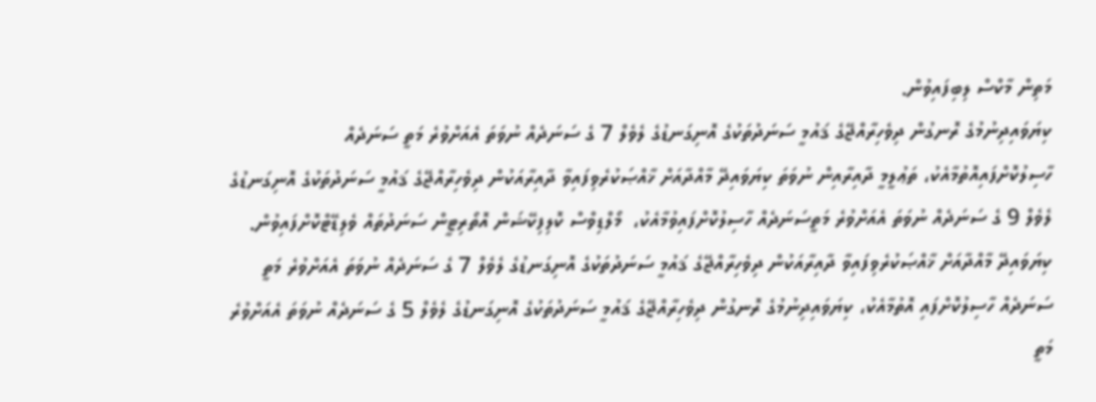މަތިން މާކްސް ލިބިފައިވުން.
ކިޔަވައިދިނުމުގެ ރޮނގުން ދިވެހިރާއްޖޭގެ ޤައުމީ ސަނަދުތަކުގެ އޮނިގަނޑުގެ ލެވެލް 7 ގެ ސަނަދެއް ނުވަތަ އެއަށްވުރެ މަތީ ސަނަދެއް ހާސިލުކޮށްފައިއޮތުމާއެކު، ތަޢުލީމީ ދާއިރާއިން ނުވަތަ ކިޔަވައިދޭ މާއްދާއަށް ޚާއްޞަކުރެވިފައިވާ ދާއިރާއަކުން ދިވެހިރާއްޖޭގެ ޤައުމީ ސަނަދުތަކުގެ އޮނިގަނޑުގެ ލެވެލް 9 ގެ ސަނަދެއް ނުވަތަ އެއަށްވުރެ މަތީސަނަދެއް ހާސިލުކޮށްފައިވުމާއެކު،  މޯލްޑިވްސް ކޮލިފިކޭޝަން އޮތޯރިޓީން ސަނަދުތައް ވެލިޑޭޓްކޮށްފައިވުން.
ކިޔަވައިދޭ މާއްދާއަށް ޚާއްޞަކުރެވިފައިވާ ދާއިރާއަކުން ދިވެހިރާއްޖޭގެ ޤައުމީ ސަނަދުތަކުގެ އޮނިގަނޑުގެ ލެވެލް 7 ގެ ސަނަދެއް ނުވަތަ އެއަށްވުރެ މަތީ ސަނަދެއް ހާސިލުކޮށްފައި އޮތުމާއެކު، ކިޔަވައިދިނުމުގެ ރޮނގުން ދިވެހިރާއްޖޭގެ ޤައުމީ ސަނަދުތަކުގެ އޮނިގަނޑުގެ ލެވެލް 5 ގެ ސަނަދެއް ނުވަތަ އެއަށްވުރެ މަތީ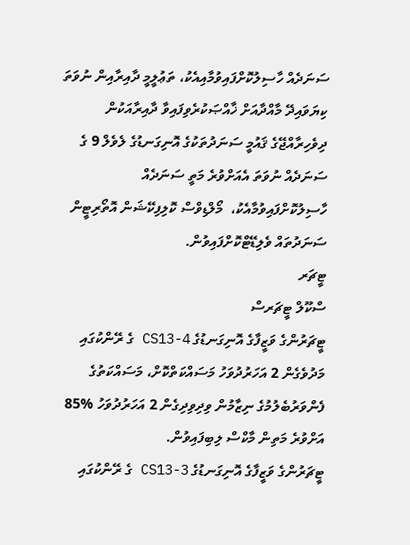ސަނަދެއް ހާސިލުކޮށްފައިވުމާއިއެކު، ތަޢުލީމީ ދާއިރާއިން ނުވަތަ ކިޔަވައިދޭ މާއްދާއަށް ޚާއްޞަކުރެވިފައިވާ ދާއިރާއަކުން ދިވެހިރާއްޖޭގެ ޤައުމީ ސަނަދުތަކުގެ އޮނިގަނޑުގެ ލެވެލް 9 ގެ ސަނަދެއް ނުވަތަ އެއަށްވުރެ މަތީ ސަނަދެއް ހާސިލުކޮށްފައިވުމާއެކު،  މޯލްޑިވްސް ކޮލިފިކޭޝަން އޮތޯރިޓީން ސަނަދުތައް ވެލިޑޭޓްކޮށްފައިވުން.
ޓީޗަރ
ސްކޫލް ޓީޗަރސް
ޓީޗަރުންގެ ވަޒީފާގެ އޮނިގަނޑުގެ 4-CS13 ގެ ރޭންކުގައި މަދުވެގެން 2 އަހަރުދުވަހު މަސައްކަތްކޮށް، މަސައްކަތުގެ ފެންވަރުބެލުމުގެ ނިޒާމުން ވިދިވިދިގެން 2 އަހަރުދުވަހު %85 އަށްވުރެ މަތިން މާކްސް ލިބިފައިވުން.
ޓީޗަރުންގެ ވަޒީފާގެ އޮނިގަނޑުގެ 3-CS13 ގެ ރޭންކުގައި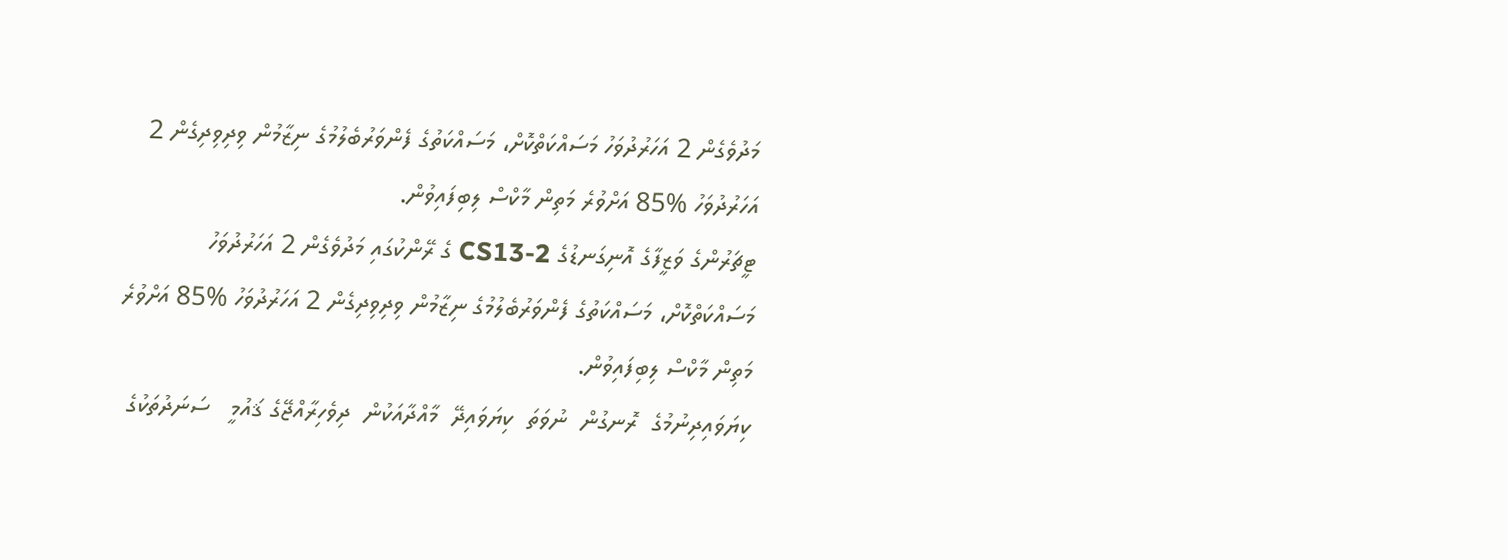މަދުވެގެން 2 އަހަރުދުވަހު މަސައްކަތްކޮށް، މަސައްކަތުގެ ފެންވަރުބެލުމުގެ ނިޒާމުން ވިދިވިދިގެން 2 އަހަރުދުވަހު %85 އަށްވުރެ މަތިން މާކްސް ލިބިފައިވުން.
ޓީޗަރުންގެ ވަޒީފާގެ އޮނިގަނޑުގެ 2-CS13 ގެ ރޭންކުގައި މަދުވެގެން 2 އަހަރުދުވަހު މަސައްކަތްކޮށް، މަސައްކަތުގެ ފެންވަރުބެލުމުގެ ނިޒާމުން ވިދިވިދިގެން 2 އަހަރުދުވަހު %85 އަށްވުރެ މަތިން މާކްސް ލިބިފައިވުން.
ކިޔަވައިދިނުމުގެ  ރޮނގުން  ނުވަތަ  ކިޔަވައިދޭ  މާއްދާއަކުން  ދިވެހިރާއްޖޭގެ ޤައުމީ   ސަނަދުތަކުގެ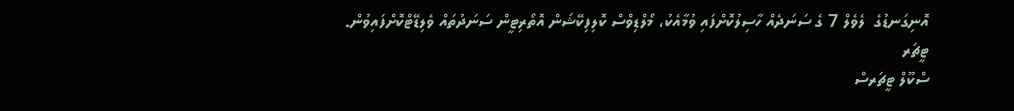އޮނިގަނޑުގެ  ލެވެލް 7 ގެ ސަނަދެއް ހާސިލުކޮށްފައި ވުމާއެކު، މޯލްޑިވްސް ކޮލިފިކޭޝަން އޮތޯރިޓީން ސަނަދުތައް ވެލިޑޭޓްކޮށްފައިވުން.
ޓީޗަރ
ސްކޫލް ޓީޗަރސް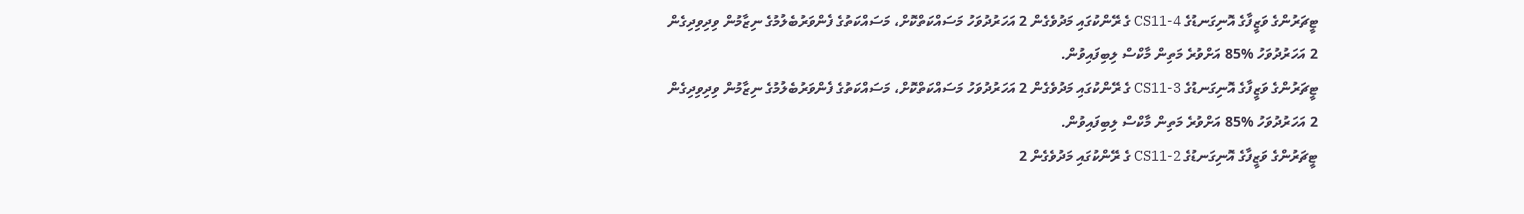ޓީޗަރުންގެ ވަޒީފާގެ އޮނިގަނޑުގެ 4-CS11 ގެ ރޭންކުގައި މަދުވެގެން 2 އަހަރުދުވަހު މަސައްކަތްކޮށް، މަސައްކަތުގެ ފެންވަރުބެލުމުގެ ނިޒާމުން ވިދިވިދިގެން 2 އަހަރުދުވަހު %85 އަށްވުރެ މަތިން މާކްސް ލިބިފައިވުން.
ޓީޗަރުންގެ ވަޒީފާގެ އޮނިގަނޑުގެ CS11-3 ގެ ރޭންކުގައި މަދުވެގެން 2 އަހަރުދުވަހު މަސައްކަތްކޮށް، މަސައްކަތުގެ ފެންވަރުބެލުމުގެ ނިޒާމުން ވިދިވިދިގެން 2 އަހަރުދުވަހު %85 އަށްވުރެ މަތިން މާކްސް ލިބިފައިވުން.
ޓީޗަރުންގެ ވަޒީފާގެ އޮނިގަނޑުގެ 2-CS11 ގެ ރޭންކުގައި މަދުވެގެން 2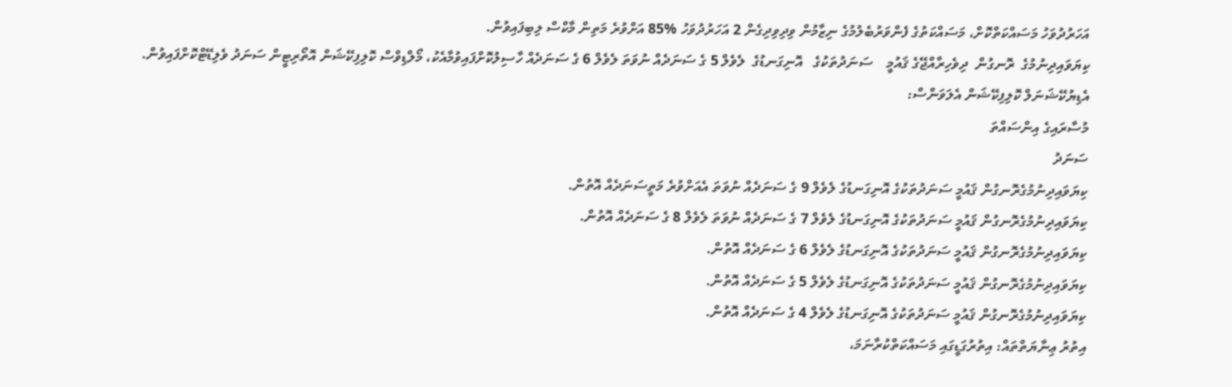އަހަރުދުވަހު މަސައްކަތްކޮށް، މަސައްކަތުގެ ފެންވަރުބެލުމުގެ ނިޒާމުން ވިދިވިދިގެން 2 އަހަރުދުވަހު %85 އަށްވުރެ މަތިން މާކްސް ލިބިފައިވުން.
ކިޔަވައިދިނުމުގެ  ރޮނގުން  ދިވެހިރާއްޖޭގެ ޤައުމީ    ސަނަދުތަކުގެ   އޮނިގަނޑުގެ  ލެވެލް 5 ގެ ސަނަދެއް ނުވަތަ ލެވެލް 6 ގެ ސަނަދެއް ހާސިލުކޮށްފައިވުމާއެކު، މޯލްޑިވްސް ކޮލިފިކޭޝަން އޮތޯރިޓީން ސަނަދު ވެލިޑޭޓްކޮށްފައިވުން.
އެޑިޔުކޭޝަނަލް ކޮލިފިކޭޝަން އެލަވަންސް:
މުސާރައިގެ އިންސައްތަ
ސަނަދު
ކިޔަވައިދިނުމުގެރޮނގުން ޤައުމީ ސަނަދުތަކުގެ އޮނިގަނޑުގެ ލެވެލް 9 ގެ ސަނަދެއް ނުވަތަ އެއަށްވުރެ މަތީސަނަދެއް އޮތުން.
ކިޔަވައިދިނުމުގެރޮނގުން ޤައުމީ ސަނަދުތަކުގެ އޮނިގަނޑުގެ ލެވެލް 7 ގެ ސަނަދެއް ނުވަތަ ލެވެލް 8 ގެ ސަނަދެއް އޮތުން.
ކިޔަވައިދިނުމުގެރޮނގުން ޤައުމީ ސަނަދުތަކުގެ އޮނިގަނޑުގެ ލެވެލް 6 ގެ ސަނަދެއް އޮތުން.
ކިޔަވައިދިނުމުގެރޮނގުން ޤައުމީ ސަނަދުތަކުގެ އޮނިގަނޑުގެ ލެވެލް 5 ގެ ސަނަދެއް އޮތުން.
ކިޔަވައިދިނުމުގެރޮނގުން ޤައުމީ ސަނަދުތަކުގެ އޮނިގަނޑުގެ ލެވެލް 4 ގެ ސަނަދެއް އޮތުން.
އިތުރު ޢިނާޔަތްތައް: އިތުރުގަޑީގައި މަސައްކަތްކުރާނަމަ،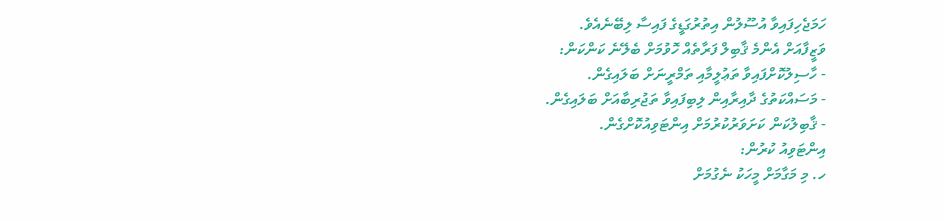ހަމަޖެހިފައިވާ އުސޫލުން އިތުރުގަޑީގެ ފައިސާ ލިބޭނެއެވެ.
ވަޒީފާއަށް އެންމެ ޤާބިލް ފަރާތެއް ހޮވުމަށް ބެލޭނެ ކަންކަން:
- ހާސިލުކޮށްފައިވާ ތަޢުލީމާއި ތަމްރީނަށް ބަލައިގެން.
- މަސައްކަތުގެ ދާއިރާއިން ލިބިފައިވާ ތަޖުރިބާއަށް ބަލައިގެން.
- ޤާބިލުކަން ކަށަވަރުކުރުމަށް އިންޓަވިއުކޮށްގެން.
އިންޓަވިއު ކުރުން:
ހ. މި މަގާމަށް މީހަކު ނެގުމަށް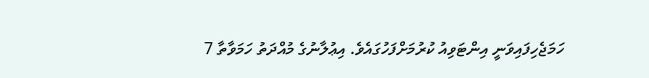ހަމަޖެހިފައިވަނީ އިންޓަވިއު ކުރުމަށްފަހުގައެވެ. އިޢުލާނުގެ މުއްދަތު ހަމަވާތާ 7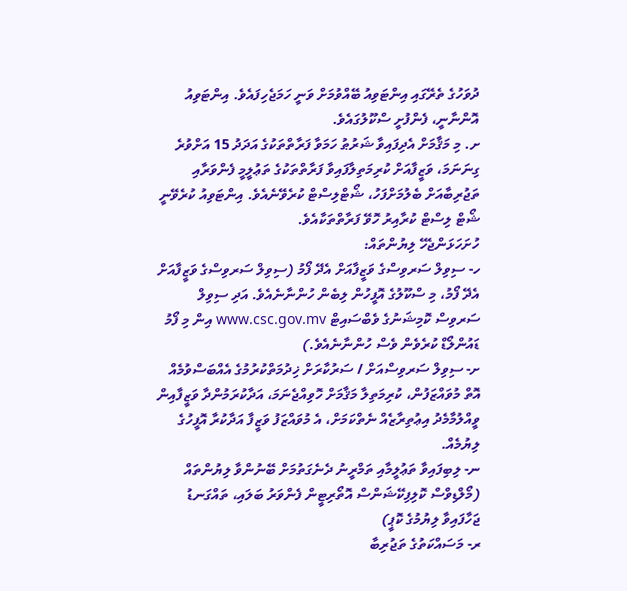ދުވަހުގެ ތެރޭގައި އިންޓަވިއު ބޭއްވުމަށް ވަނީ ހަމަޖެހިފައެވެ. އިންޓަވިއު އޮންނާނީ، ފެންފުށީ ސްކޫލުގައެވެ.
ށ. މި މަޤާމަށް އެދިފައިވާ ޝަރުޠު ހަމަވާ ފަރާތްތަކުގެ އަދަދު 15 އަށްވުރެ ގިނަނަމަ، ވަޒީފާއަށް ކުރިމަތިލާފައިވާ ފަރާތްތަކުގެ ތަޢުލީމީ ފެންވަރާއި ތަޖުރިބާއަށް ބެލުމަށްފަހު، ޝޯޓްލިސްޓް ކުރެވޭނެއެވެ. އިންޓަވިއު ކުރެވޭނީ ޝޯޓް ލިސްޓް ކުރާއިރު ހޮވޭ ފަރާތްތަކާއެވެ.
ހުށަހަޅަންޖެހޭ ލިޔުންތައް:
ހ- ސިވިލް ސަރވިސްގެ ވަޒީފާއަށް އެދޭ ފޯމު (ސިވިލް ސަރވިސްގެ ވަޒީފާއަށް އެދޭ ފޯމު، މި ސްކޫލުގެ އޮފީހުން ލިބެން ހުންނާނެއެވެ. އަދި ސިވިލް ސަރވިސް ކޮމިޝަނުގެ ވެބްސައިޓް www.csc.gov.mv އިން މި ފޯމު ޑައުންލޯޑް ކުރެވެން ވެސް ހުންނާނެއެވެ.)
ށ- ސިވިލް ސަރވިސްއަށް / ސަރުކާރަށް ޚިދުމަތްކުރުމުގެ އެއްބަސްވުމެއް އޮތް މުވައްޒަފުން، ކުރިމަތިލާ މަޤާމަށް ހޮވިއްޖެނަމަ، އަދާކުރަމުންދާ ވަޒީފާއިން ވީއްލުމާމެދު އިޢުތިރާޒެއް ނެތްކަމަށް، އެ މުވައްޒަފު ވަޒީފާ އަދާކުރާ އޮފީހުގެ ލިޔުމެއް.
ނ- ލިބިފައިވާ ތަޢުލީމާއި ތަމްރީނު ދެނެގަތުމަށް ބޭނުންވާ ލިޔުންތައް (މޯލްޑިވްސް ކޮލިފިކޭޝަންސް އޮތޯރިޓީން ފެންވަރު ބަލައި، ތައްގަނޑު ޖަހާފައިވާ ލިޔުމުގެ ކޮޕީ)
ރ- މަސައްކަތުގެ ތަޖުރިބާ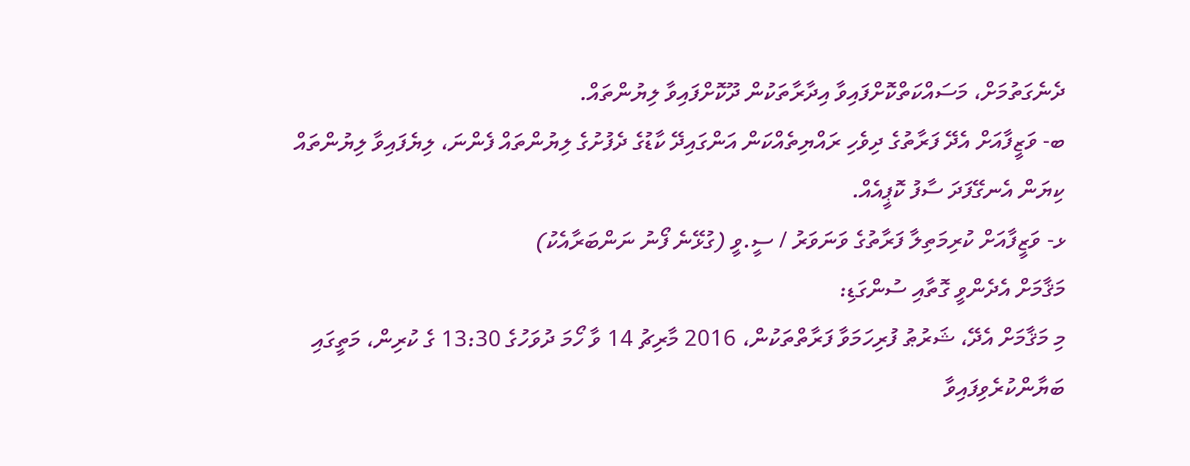ދެނެގަތުމަށް، މަސައްކަތްކޮށްފައިވާ އިދާރާތަކުން ދޫކޮށްފައިވާ ލިޔުންތައް.
ބ- ވަޒީފާއަށް އެދޭ ފަރާތުގެ ދިވެހި ރައްޔިތެއްކަން އަންގައިދޭ ކާޑުގެ ދެފުށުގެ ލިޔުންތައް ފެންނަ، ލިޔެފައިވާ ލިޔުންތައް ކިޔަން އެނގޭފަދަ ސާފު ކޮޕީއެއް.
ޅ- ވަޒީފާއަށް ކުރިމަތިލާ ފަރާތުގެ ވަނަވަރު / ސީ.ވީ (ގުޅޭނެ ފޯނު ނަންބަރާއެކު)
މަޤާމަށް އެދެންވީ ގޮތާއި ސުންގަޑި:
މި މަޤާމަށް އެދޭ، ޝަރުޠު ފުރިހަމަވާ ފަރާތްތަކުން، 2016 މާރިޗު 14 ވާ ހޯމަ ދުވަހުގެ 13:30 ގެ ކުރިން، މަތީގައި ބަޔާންކުރެވިފައިވާ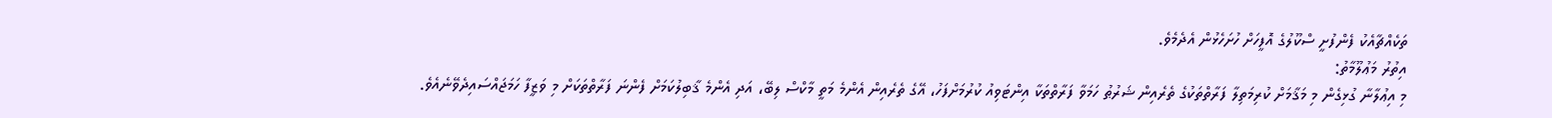ތަކެއްޗާއެކު ފެންފުށީ ސްކޫލުގެ އޮފީހަށް ހުށަހެޅުން އެދެމެވެ.
އިތުރު މަޢުލޫމާތު:
މި އިޢުލާނާ ގުޅިގެން މި މަޤާމަށް ކުރިމަތިލާ ފަރާތްތަކުގެ ތެރެއިން ޝަރުޠު ހަމަވާ ފަރާތްތަކާ އިންޓަވިއު ކުރުމަށްފަހު، އޭގެ ތެރެއިން އެންމެ މަތީ މާކްސް ލިބޭ، އަދި އެންމެ ޤާބިލުކަމަށް ފެންނަ ފަރާތްތަކަށް މި ވަޒީފާ ހަމަޖައްސައިދެވޭނެއެވެ.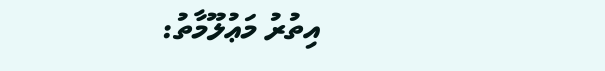އިތުރު މަޢުލޫމާތު: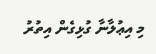މި އިޢުލާނާ ގުޅިގެން އިތުރު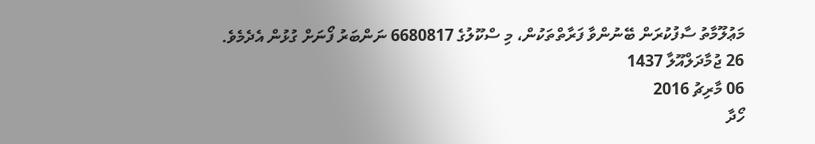މަޢުލޫމާތު ސާފުކުރަން ބޭނުންވާ ފަރާތްތަކުން، މި ސްކޫލުގެ 6680817 ނަންބަރު ފޯނަށް ގުޅުން އެދެމެވެ.
26 ޖުމާދަލްއޫލާ 1437
06 މާރިޗު 2016
ހޯދާ